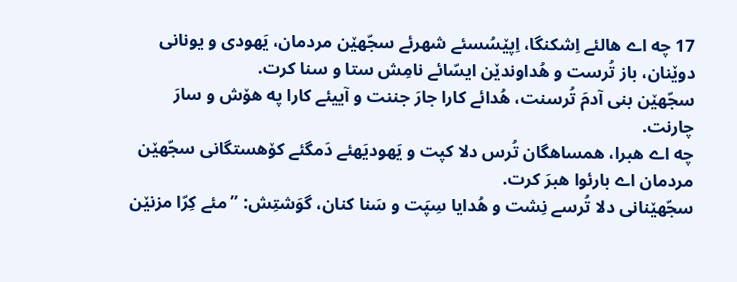17 چه اے هالئے اِشکنگا، اِپێسُسئے شهرئے سجّهێن مردمان، یَهودی و یونانی دوێنان، باز تُرست و هُداوندێن ایسّائے نامِش ستا و سنا کرت.
سجّهێن بنی آدمَ تُرسنت، هُدائے کارا جارَ جننت و آییئے کارا په هۆش و سارَ چارنت.
چه اے هبرا، همساهگان تُرس دلا کپت و یَهودیَهئے دَمگئے کۆهستگانی سجّهێن مردمان اے بارئوا هبرَ کرت.
سجّهێنانی دلا تُرسے نِشت و هُدایا سِپَت و سَنا کنان، گوَشتِش: ”مئے کِرّا مزنێن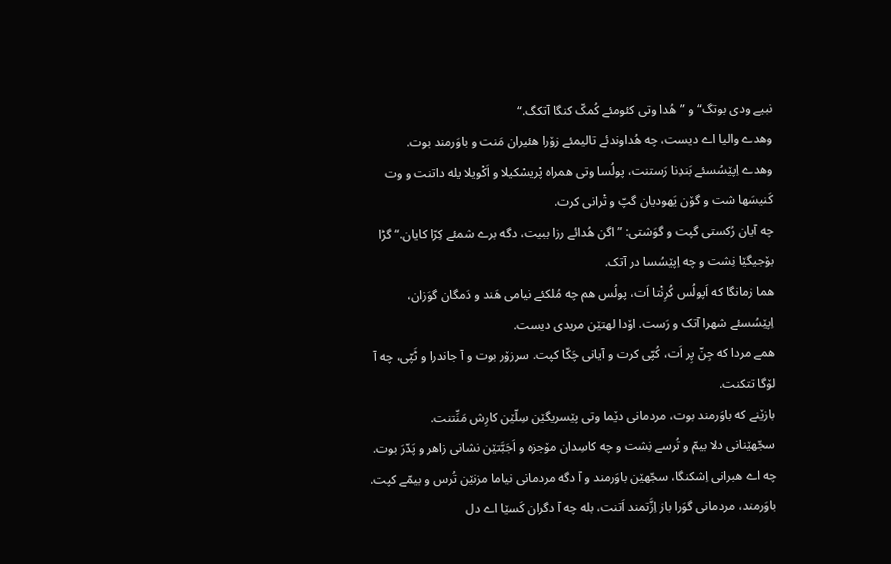نبیے ودی بوتگ“ و ”هُدا وتی کئومئے کُمکّ کنگا آتکگ.“
وهدے والیا اے دیست، چه هُداوندئے تالیمئے زۆرا هئیران مَنت و باوَرمند بوت.
وهدے اِپێسُسئے بَندِنا رَستنت، پولُسا وتی همراه پْریسْکیلا و اَکْویلا یله داتنت و وت کَنیسَها شت و گۆن یَهودیان گپّ و تْرانی کرت.
چه آیان رُکستی گپت و گوَشتی: ”اگن هُدائے رزا ببیت، دگه برے شمئے کِرّا کایان.“ گڑا بۆجیگێا نِشت و چه اِپێسُسا در آتک.
هما زمانگا که اَپولُس کُرِنْتا اَت، پولُس هم چه مُلکئے نیامی هَند و دَمگان گوَزان، اِپێسُسئے شهرا آتک و رَست. اۆدا لهتێن مریدی دیست.
همے مردا که جِنّ پِر اَت، کُپّی کرت و آیانی چَکّا کپت. سرزۆر بوت و آ جاندرا و ٹَپّی، چه آ لۆگا تتکنت.
بازێنے که باوَرمند بوت، مردمانی دێما وتی پێسریگێن سِلّێن کارِش مَنِّتنت.
سجّهێنانی دلا بیمّ و تُرسے نِشت و چه کاسِدان مۆجزه و اَجَبَّتێن نشانی زاهر و پَدّرَ بوت.
چه اے هبرانی اِشکنگا، سجّهێن باوَرمند و آ دگه مردمانی نیاما مزنێن تُرس و بیمّے کپت.
باوَرمند، مردمانی گوَرا باز اِزَّتمند اَتنت، بله چه آ دگران کَسێا اے دل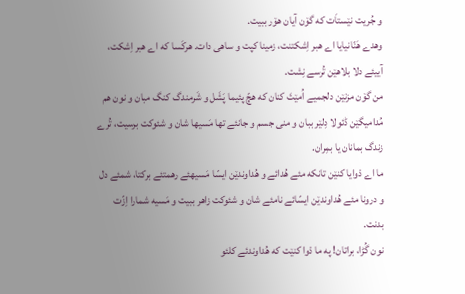و جُریت نێستاَت که گۆن آیان هۆر ببیت.
وهدے هَنّانیایا اے هبر اِشکتنت، زمینا کپت و ساهی دات. هرکَسا که اے هبر اِشکت، آییئے دلا بلاهێن تُرسے نِشت.
من گۆن مزنێن دلجمیے اُمێتَ کنان که هچّ پئیما پَشَل و شَرمندگ کنگ مبان و نون هم مُدامیگێن ڈئولا دِلێر ببان و منی جسم و جانئے تها مَسیها شان و شئوکت برسیت، تُرے زندگ بمانان یا بمِران.
ما اے دْوایا کنێن تانکه مئے هُدائے و هُداوندێن ایسّا مَسیهئے رهمتئے برکتا، شمئے دل و درونا مئے هُداوندێن ایسّائے نامئے شان و شئوکت زاهر ببیت و مَسیه شمارا اِزّت بدنت.
نون گُڑا، براتان! په ما دْوا کنێت که هُداوندئے کلئو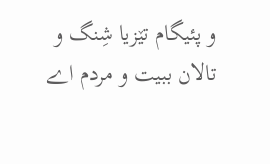و پئیگام تێزیا شِنگ و تالان ببیت و مردم اے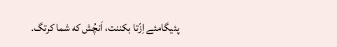پئیگامئے اِزّتا بکننت، اَنچُش که شما کرتگ.